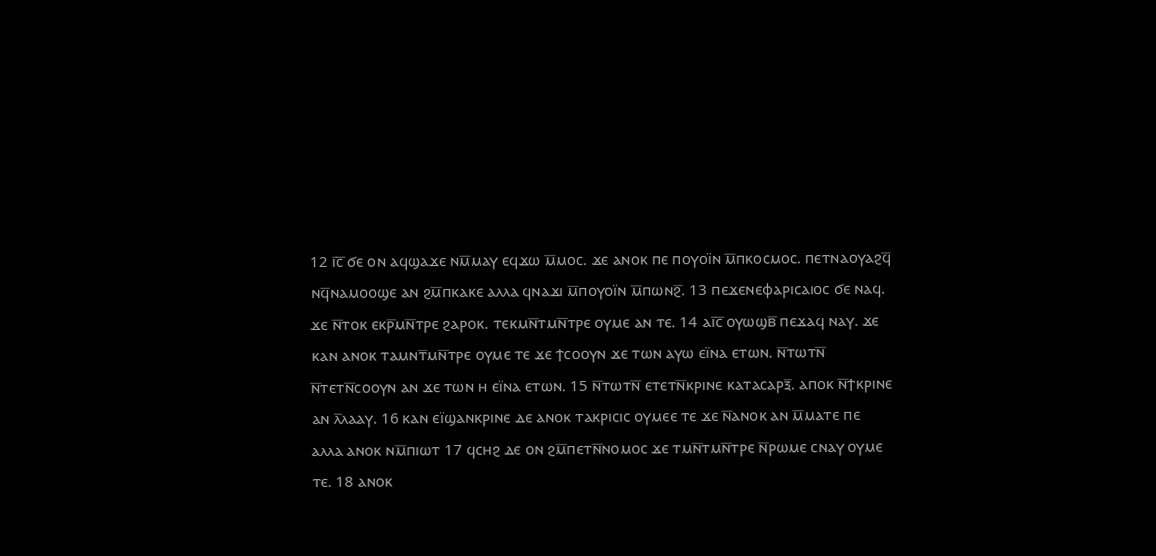12 ⲓ̅ⲥ̅ ϭⲉ ⲟⲛ ⲁϥϣⲁϫⲉ ⲛⲙ̅ⲙⲁⲩ ⲉϥϫⲱ ⲙ̅ⲙⲟⲥ. ϫⲉ ⲁⲛⲟⲕ ⲡⲉ ⲡⲟⲩⲟⲓ̈ⲛ ⲙ̅ⲡⲕⲟⲥⲙⲟⲥ. ⲡⲉⲧⲛⲁⲟⲩⲁϩϥ̅ ⲛϥ̅ⲛⲁⲙⲟⲟϣⲉ ⲁⲛ ϩⲙ̅ⲡⲕⲁⲕⲉ ⲁⲗⲗⲁ ϥⲛⲁϫⲓ ⲙ̅ⲡⲟⲩⲟⲓ̈ⲛ ⲙ̅ⲡⲱⲛϩ̅. 13 ⲡⲉϫⲉⲛⲉⲫⲁⲣⲓⲥⲁⲓⲟⲥ ϭⲉ ⲛⲁϥ. ϫⲉ ⲛ̅ⲧⲟⲕ ⲉⲕⲣ̅ⲙⲛ̅ⲧⲣⲉ ϩⲁⲣⲟⲕ. ⲧⲉⲕⲙⲛ̅ⲧⲙⲛ̅ⲧⲣⲉ ⲟⲩⲙⲉ ⲁⲛ ⲧⲉ. 14 ⲁⲓ̅ⲥ̅ ⲟⲩⲱϣⲃ̅ ⲡⲉϫⲁϥ ⲛⲁⲩ. ϫⲉ ⲕⲁⲛ ⲁⲛⲟⲕ ⲧⲁⲙⲛⲧ̅ⲙⲛ̅ⲧⲣⲉ ⲟⲩⲙⲉ ⲧⲉ ϫⲉ ϯⲥⲟⲟⲩⲛ ϫⲉ ⲧⲱⲛ ⲁⲩⲱ ⲉⲓ̈ⲛⲁ ⲉⲧⲱⲛ. ⲛ̅ⲧⲱⲧⲛ̅ ⲛ̅ⲧⲉⲧⲛ̅ⲥⲟⲟⲩⲛ ⲁⲛ ϫⲉ ⲧⲱⲛ ⲏ ⲉⲓ̈ⲛⲁ ⲉⲧⲱⲛ. 15 ⲛ̅ⲧⲱⲧⲛ̅ ⲉⲧⲉⲧⲛ̅ⲕⲣⲓⲛⲉ ⲕⲁⲧⲁⲥⲁⲣⲝ̅. ⲁⲡⲟⲕ ⲛ̅ϯⲕⲣⲓⲛⲉ ⲁⲛ ⲗ̅ⲗⲁⲁⲩ. 16 ⲕⲁⲛ ⲉⲓ̈ϣⲁⲛⲕⲣⲓⲛⲉ ⲇⲉ ⲁⲛⲟⲕ ⲧⲁⲕⲣⲓⲥⲓⲥ ⲟⲩⲙⲉⲉ ⲧⲉ ϫⲉ ⲛ̅ⲁⲛⲟⲕ ⲁⲛ ⲙ̅ⲙⲁⲧⲉ ⲡⲉ ⲁⲗⲗⲁ ⲁⲛⲟⲕ ⲛⲙ̅ⲡⲓⲱⲧ 17 ϥⲥⲏϩ ⲇⲉ ⲟⲛ ϩⲙ̅ⲡⲉⲧⲛ̅ⲛⲟⲙⲟⲥ ϫⲉ ⲧⲙⲛ̅ⲧⲙⲛ̅ⲧⲣⲉ ⲛ̅ⲣⲱⲙⲉ ⲥⲛⲁⲩ ⲟⲩⲙⲉ ⲧⲉ. 18 ⲁⲛⲟⲕ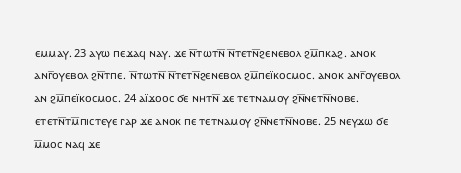ⲉⲙⲙⲁⲩ. 23 ⲁⲩⲱ ⲡⲉϫⲁϥ ⲛⲁⲩ. ϫⲉ ⲛ̅ⲧⲱⲧⲛ̅ ⲛ̅ⲧⲉⲧⲛ̅ϩⲉⲛⲉⲃⲟⲗ ϩⲙ̅ⲡⲕⲁϩ. ⲁⲛⲟⲕ ⲁⲛⲅ̅ⲟⲩⲉⲃⲟⲗ ϩⲛ̅ⲧⲡⲉ. ⲛ̅ⲧⲱⲧⲛ̅ ⲛ̅ⲧⲉⲧⲛ̅ϩⲉⲛⲉⲃⲟⲗ ϩⲙ̅ⲡⲉⲓ̈ⲕⲟⲥⲙⲟⲥ. ⲁⲛⲟⲕ ⲁⲛⲅ̅ⲟⲩⲉⲃⲟⲗ ⲁⲛ ϩⲙ̅ⲡⲉⲓ̈ⲕⲟⲥⲙⲟⲥ. 24 ⲁⲓ̈ϫⲟⲟⲥ ϭⲉ ⲛⲏⲧⲛ̅ ϫⲉ ⲧⲉⲧⲛⲁⲙⲟⲩ ϩⲛ̅ⲛⲉⲧⲛ̅ⲛⲟⲃⲉ. ⲉⲧⲉⲧⲛ̅ⲧⲙ̅ⲡⲓⲥⲧⲉⲩⲉ ⲅⲁⲣ ϫⲉ ⲁⲛⲟⲕ ⲡⲉ ⲧⲉⲧⲛⲁⲙⲟⲩ ϩⲛ̅ⲛⲉⲧⲛ̅ⲛⲟⲃⲉ. 25 ⲛⲉⲩϫⲱ ϭⲉ ⲙ̅ⲙⲟⲥ ⲛⲁϥ ϫⲉ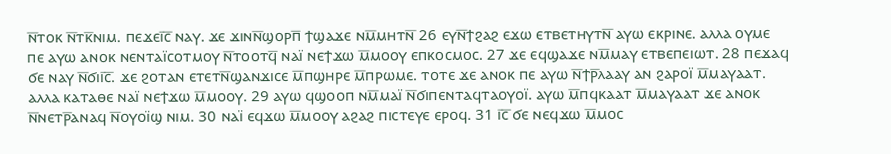ⲛ̅ⲧⲟⲕ ⲛ̅ⲧⲕ̅ⲛⲓⲙ. ⲡⲉϫⲉⲓ̅ⲥ̅ ⲛⲁⲩ. ϫⲉ ϫⲓⲛⲛ̅ϣⲟⲣⲡ̅ ϯϣⲁϫⲉ ⲛⲙ̅ⲙⲏⲧⲛ̅ 26 ⲉⲩⲛ̅ϯϩⲁϩ ⲉϫⲱ ⲉⲧⲃⲉⲧⲏⲩⲧⲛ̅ ⲁⲩⲱ ⲉⲕⲣⲓⲛⲉ. ⲁⲗⲗⲁ ⲟⲩⲙⲉ ⲡⲉ ⲁⲩⲱ ⲁⲛⲟⲕ ⲛⲉⲛⲧⲁⲓ̈ⲥⲟⲧⲙⲟⲩ ⲛ̅ⲧⲟⲟⲧϥ̅ ⲛⲁⲓ̈ ⲛⲉϯϫⲱ ⲙ̅ⲙⲟⲟⲩ ⲉⲡⲕⲟⲥⲙⲟⲥ. 27 ϫⲉ ⲉϥϣⲁϫⲉ ⲛⲙ̅ⲙⲁⲩ ⲉⲧⲃⲉⲡⲉⲓⲱⲧ. 28 ⲡⲉϫⲁϥ ϭⲉ ⲛⲁⲩ ⲛ̅ϭⲓⲓ̅ⲥ̅. ϫⲉ ϩⲟⲧⲁⲛ ⲉⲧⲉⲧⲛ̅ϣⲁⲛϫⲓⲥⲉ ⲙ̅ⲡϣⲏⲣⲉ ⲙ̅ⲡⲣⲱⲙⲉ. ⲧⲟⲧⲉ ϫⲉ ⲁⲛⲟⲕ ⲡⲉ ⲁⲩⲱ ⲛ̅ϯⲣ̅ⲗⲁⲁⲩ ⲁⲛ ϩⲁⲣⲟⲓ̈ ⲙ̅ⲙⲁⲩⲁⲁⲧ. ⲁⲗⲗⲁ ⲕⲁⲧⲁⲑⲉ ⲛⲁⲓ̈ ⲛⲉϯϫⲱ ⲙ̅ⲙⲟⲟⲩ. 29 ⲁⲩⲱ ϥϣⲟⲟⲡ ⲛⲙ̅ⲙⲁⲓ̈ ⲛ̅ϭⲓⲡⲉⲛⲧⲁϥⲧⲁⲟⲩⲟⲓ̈. ⲁⲩⲱ ⲙ̅ⲡϥⲕⲁⲁⲧ ⲙ̅ⲙⲁⲩⲁⲁⲧ ϫⲉ ⲁⲛⲟⲕ ⲛ̅ⲛⲉⲧⲣ̅ⲁⲛⲁϥ ⲛ̅ⲟⲩⲟⲓ̈ϣ ⲛⲓⲙ. 30 ⲛⲁⲓ̈ ⲉϥϫⲱ ⲙ̅ⲙⲟⲟⲩ ⲁϩⲁϩ ⲡⲓⲥⲧⲉⲩⲉ ⲉⲣⲟϥ. 31 ⲓ̅ⲥ̅ ϭⲉ ⲛⲉϥϫⲱ ⲙ̅ⲙⲟⲥ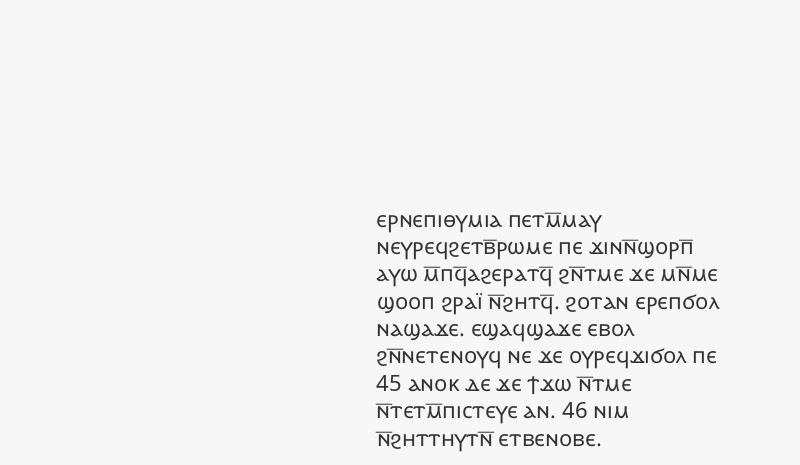ⲉⲣⲛⲉⲡⲓⲑⲩⲙⲓⲁ ⲡⲉⲧⲙ̅ⲙⲁⲩ ⲛⲉⲩⲣⲉϥϩⲉⲧⲃ̅ⲣⲱⲙⲉ ⲡⲉ ϫⲓⲛⲛ̅ϣⲟⲣⲡ̅ ⲁⲩⲱ ⲙ̅ⲡϥ̅ⲁϩⲉⲣⲁⲧϥ̅ ϩⲛ̅ⲧⲙⲉ ϫⲉ ⲙⲛ̅ⲙⲉ ϣⲟⲟⲡ ϩⲣⲁⲓ̈ ⲛ̅ϩⲏⲧϥ̅. ϩⲟⲧⲁⲛ ⲉⲣⲉⲡϭⲟⲗ ⲛⲁϣⲁϫⲉ. ⲉϣⲁϥϣⲁϫⲉ ⲉⲃⲟⲗ ϩⲛ̅ⲛⲉⲧⲉⲛⲟⲩϥ ⲛⲉ ϫⲉ ⲟⲩⲣⲉϥϫⲓϭⲟⲗ ⲡⲉ 45 ⲁⲛⲟⲕ ⲇⲉ ϫⲉ ϯϫⲱ ⲛ̅ⲧⲙⲉ ⲛ̅ⲧⲉⲧⲙ̅ⲡⲓⲥⲧⲉⲩⲉ ⲁⲛ. 46 ⲛⲓⲙ ⲛ̅ϩⲏⲧⲧⲏⲩⲧⲛ̅ ⲉⲧⲃⲉⲛⲟⲃⲉ.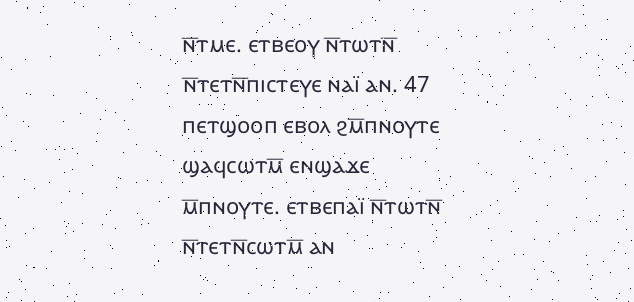ⲛ̅ⲧⲙⲉ. ⲉⲧⲃⲉⲟⲩ ⲛ̅ⲧⲱⲧⲛ̅ ⲛ̅ⲧⲉⲧⲛ̅ⲡⲓⲥⲧⲉⲩⲉ ⲛⲁⲓ̈ ⲁⲛ. 47 ⲡⲉⲧϣⲟⲟⲡ ⲉⲃⲟⲗ ϩⲙ̅ⲡⲛⲟⲩⲧⲉ ϣⲁϥⲥⲱⲧⲙ̅ ⲉⲛϣⲁϫⲉ ⲙ̅ⲡⲛⲟⲩⲧⲉ. ⲉⲧⲃⲉⲡⲁⲓ̈ ⲛ̅ⲧⲱⲧⲛ̅ ⲛ̅ⲧⲉⲧⲛ̅ⲥⲱⲧⲙ̅ ⲁⲛ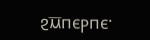ϩⲙ̅ⲡⲉⲣⲡⲉ·